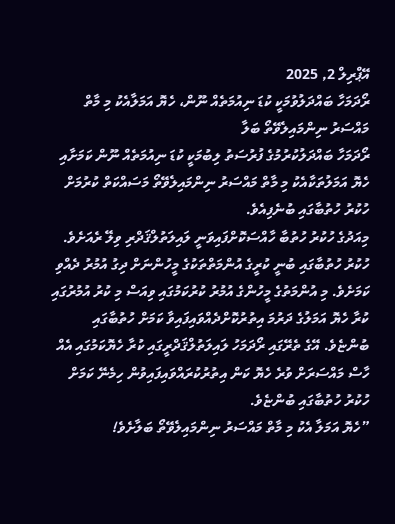އޭޕްރިލް 2, 2025
ރޯދަމަހާ ބައްދަލުވުމަކީ ކުޑަ ނިއުމަތެއް ނޫން، ހެޔޮ އަމަލާއެކު މި މާތް މައްސަރު ނިންމައިލެވޭތޯ ބަލާ
ރޯދަމަހާ ބައްދަލުކުރުމުގެ ފުރުސަތު ލިބުމަކީ ކުޑަ ނިއުމަތެއް ނޫން ކަމަށާއި ހެޔޮ އަމަލުތަކާއެކު މި މާތް މައްސަރު ނިންމައިލެވޭތޯ މަސައްކަތް ކުރުމަށް ހުކުރު ހުތުބާގައި ބުނެފިއެވެ.
މިއަދުގެ ހުކުރު ހުތުބާ ހާއްސަކޮށްފައިވަނީ ލައިލަތުލްޤަދްރި ވިލޭ ރެއަށެވެ.
ހުކުރު ހުތުބާގައި ބުނީ ކުރީގެ އުންމަތްތަކުގެ މީހުންނަށް ދިގު އުމުރު ދެއްވި ކަމަށެވެ. މި އުންމަތުގެ މީހުންގެ އުމުރު ކުރުކަމުގައި ވިއަސް މި ކުރު އުމުރުގައި ކުރާ ހެޔޮ އަމަލުގެ ދަރުމަ އިތުރުކޮށްދެއްވައިފައިވާ ކަމަށް ހުތުބާގައި ބުންޏެވެ. އޭގެ ތެރޭގައި ރޯދަމަހު ލައިލަތުލްޤަދްރީގައި ކުރާ ހެޔޮކަމުގައި އެއް ހާސް މައްސަރަށް ވުރެ ހެޔޮ ކަން އިތުރުކުރައްވައިފައިވުން ހިމެނޭ ކަމަށް ހުކުރު ހުތުބާގައި ބުންޏެވެ.
”ހެޔޮ އަމަލާ އެކު މި މާތް މައްސަރު ނިންމައިލެވޭތޯ ބަލާށެވެ!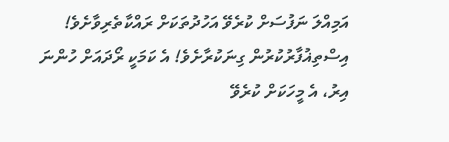އަމިއްލަ ނަފުސަށް ކުރެވޭ އަހުދުތަކަށް ރައްކާތެރިވާށެވެ! އިސްތިޣުފާރުކުރުން ގިނަކުރާށެވެ! އެ ކަމަކީ ރޯދައަށް ހުންނަ އިރު، އެ މީހަކަށް ކުރެވޭ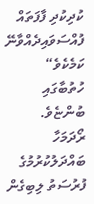ކުދިކުދި ފާފަތައް ފުއްސަވައިދެއްވާނޭ ކަމެކެވެ“ ހުތުބާގައި ބުންޏެވެ.
ރޯދަމަހާ ބައްދަލުކުރުމުގެ ފުރުސަތު ލިބިގެން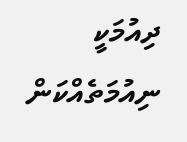ދިއުމަކީ ނިއުމަތެއްކަން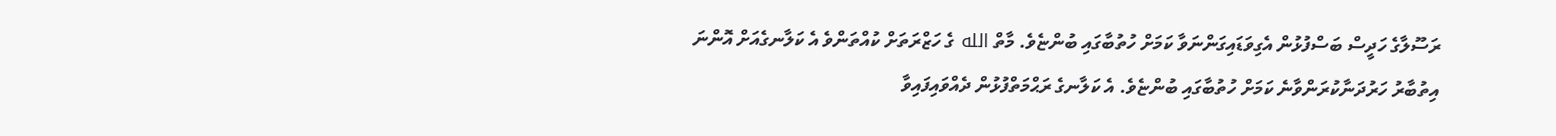ރަސޫލާގެ ހަދީސް ބަސްފުޅުން އެގިވަޑައިގަންނަވާ ކަމަށް ހުތުބާގައި ބުންޏެވެ. މާތް الله ގެ ހަޒްރަތަށް ކުއްތަންވެ އެ ކަލާނގެއަށް އޮންނަ އިތުބާރު ހަރުދަނާކުރަންވާނެ ކަމަށް ހުތުބާގައި ބުންޏެވެ. އެ ކަލާނގެ ރަޙްމަތްފުޅުން ދެއްވައިފައިވާ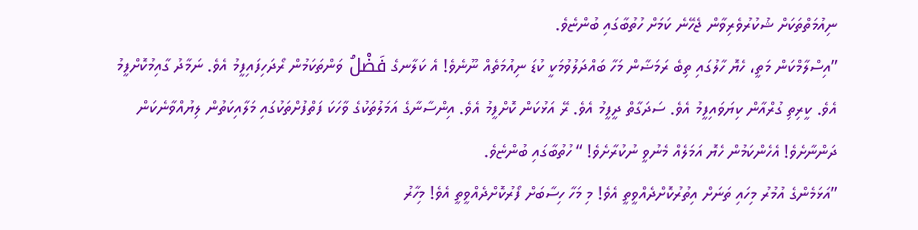ނިއުމަތްތަކަށް ޝުކުރުވެރިވާން ޖެހޭނެ ކަމަށް ހުތުބާގައި ބުންޏެވެ.
”އިސްލާމްކަން މަތީ، ހެޔޮ ހާލުގައި ތިބެ ރަމަޟާން މަހާ ބައްދަލުވުމަކީ ކުޑަ ނިއުމަތެއް ނޫނެވެ! އެ ކަލާނގެ فَضْلُ ވަންތަކަމުން ރޯދަހިފައިފީމު އެވެ. ނަމާދު ގާއިމުކޮށްފީމު އެވެ. ކީރިތި ގުރްއާން ކިޔަވައިފީމު އެވެ. ސަދަގާތް ދީފީމު އެވެ. ރޭ އަޅުކަން ކޮށްފީމު އެވެ. އިންސާނާގެ އަމަލުތަކުގެ ވާހަކަ ފަތްފުށްތަކުގައި މަލާއިކަތުން ލިޔުއްވާނެކަން ދަންނާށެވެ! އެހެންކަމުން ހެޔޮ އަމަލެއް މެނުވީ ނުކުރާށެވެ! “ ހުތުބާގައި ބުންޏެވެ.
”އަޅަމެންގެ އުމުރު މިހައި ތަނަށް އިތުރުކޮށްދެއްވީތީ އެވެ! މި މަހާ ހިސާބަށް ފޯރުކޮށްދެއްވީތީ އެވެ! މިހާރު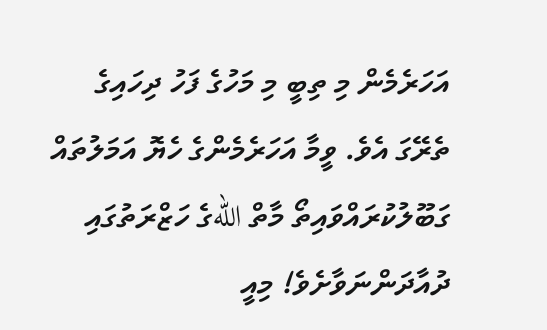އަހަރެމެން މި ތިބީ މި މަހުގެ ފަހު ދިހައިގެ ތެރޭގަ އެވެ. ވީމާ އަހަރެމެންގެ ހެޔޮ އަމަލުތައް ގަބޫލުކުރައްވައިތޯ މާތް اللهގެ ހަޒްރަތުގައި ދުއާދަންނަވާށެވެ! މިއީ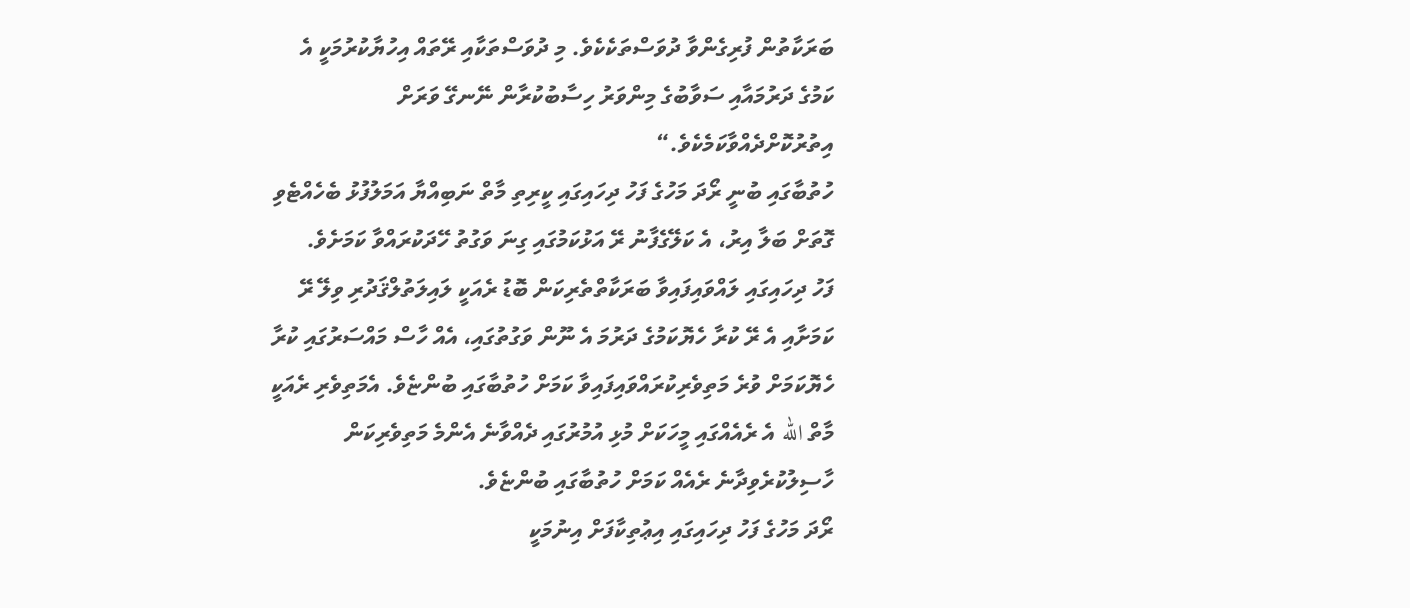ބަރަކާތުން ފުރިގެންވާ ދުވަސްތަކެކެވެ. މި ދުވަސްތަކާއި ރޭތައް އިހުޔާކުރުމަކީ އެ ކަމުގެ ދަރުމައާއި ސަވާބުގެ މިންވަރު ހިސާބުކުރާން ނޭނގޭ ވަރަށް އިތުރުކޮށްދެއްވާކަމެކެވެ.“
ހުތުބާގައި ބުނީ ރޯދަ މަހުގެ ފަހު ދިހައިގައި ކީރިތި މާތް ނަބިއްޔާ އަމަލުފުޅު ބެހެއްޓެވި ގޮތަށް ބަލާ އިރު، އެ ކަލޭގެފާނު ރޭ އަޅުކަމުގައި ގިނަ ވަގުތު ހޭދަކުރައްވާ ކަމަށެވެ.
ފަހު ދިހައިގައި ލައްވައިފައިވާ ބަރަކާތްތެރިކަން ބޮޑު ރެއަކީ ލައިލަތުލްޤަދުރި ވިލޭ ރޭ ކަމަށާއި އެ ރޭ ކުރާ ހެޔޮކަމުގެ ދަރުމަ އެ ނޫން ވަގުތުގައި، އެއް ހާސް މައްސަރުގައި ކުރާ ހެޔޮކަމަށް ވުރެ މަތިވެރިކުރައްވައިފައިވާ ކަމަށް ހުތުބާގައި ބުންޏެވެ. އެމަތިވެރި ރެއަކީ މާތް الله އެ ރެއެއްގައި މީހަކަށް މުޅި އުމުރުގައި ދެއްވާނެ އެންމެ މަތިވެރިކަން ހާސިލުކުރެވިދާނެ ރެއެއް ކަމަށް ހުތުބާގައި ބުންޏެވެ.
ރޯދަ މަހުގެ ފަހު ދިހައިގައި އިޢުތިކާފަށް އިނުމަކީ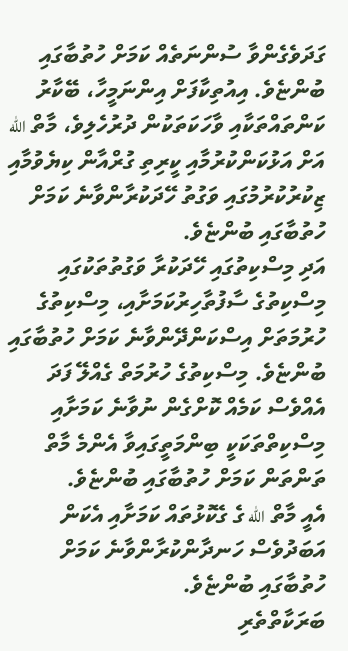ގަދަވެގެންވާ ސުންނަތެއް ކަމަށް ހުތުބާގައި ބުންޏެވެ. އިއުތިކާފަށް އިންނަމީހާ، ބޭކާރު ކަންތައްތަކާއި ވާހަކަތަކުން ދުރުހެލިވެ، މާތް الله އަށް އަޅުކަންކުރުމާއި ކީރިތި ގުރްއާން ކިޔެވުމާއި ޒިކުރުކުރުމުގައި ވަގުތު ހޭދަކުރާންވާނެ ކަމަށް ހުތުބާގައި ބުންޏެވެ.
އަދި މިސްކިތުގައި ހޭދަކުރާ ވަގުތުތަކުގައި މިސްކިތުގެ ސާފުތާހިރުކަމަށާއި، މިސްކިތުގެ ހުރުމަތަށް އިސްކަންދޭންވާނެ ކަމަށް ހުތުބާގައި ބުންޏެވެ. މިސްކިތުގެ ހުރުމަތް ގެއްލޭ ފަދަ އެއްވެސް ކަމެއް ކޮށްގެން ނުވާނެ ކަމަށާއި މިސްކިތްތަކަކީ ބިންމަތީގައިވާ އެންމެ މާތް ތަންތަން ކަމަށް ހުތުބާގައި ބުންޏެވެ.
އެއީ މާތް الله ގެ ގެކޮޅުތައް ކަމަށާއި އެކަން އަބަދުވެސް ހަނދާންކުރާންވާނެ ކަމަށް ހުތުބާގައި ބުންޏެވެ.
ބަރަކާތްތެރި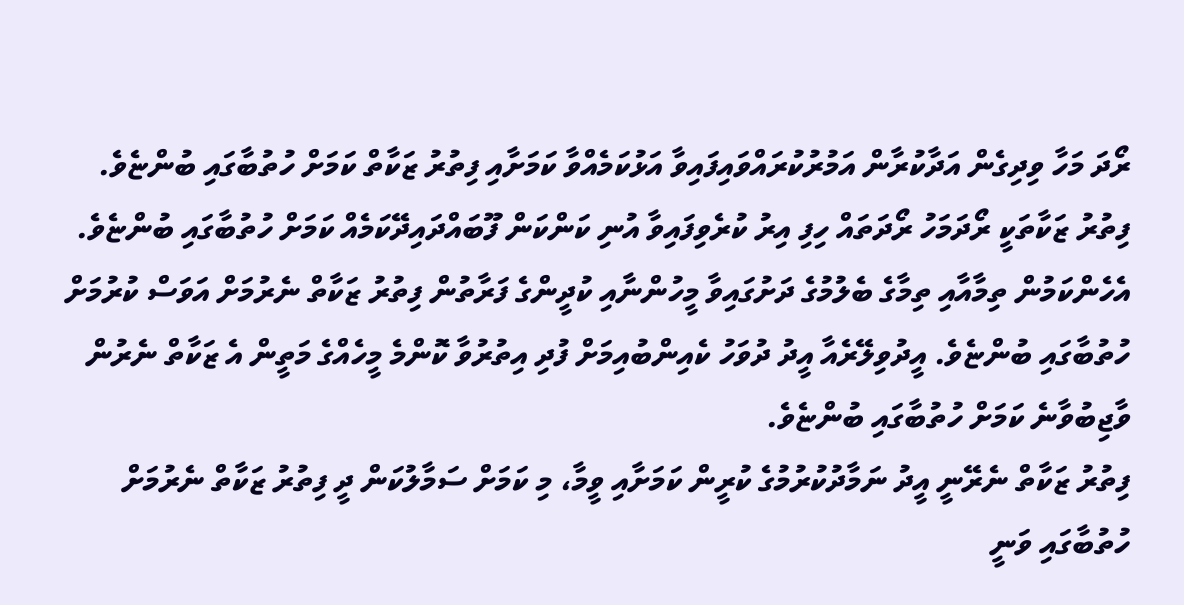ރޯދަ މަހާ ވިދިގެން އަދާކުރާން އަމުރުކުރައްވައިފައިވާ އަޅުކަމެއްވާ ކަމަށާއި ފިތުރު ޒަކާތް ކަމަށް ހުތުބާގައި ބުންޏެވެ. ފިތުރު ޒަކާތަކީ ރޯދަމަހު ރޯދަތައް ހިފި އިރު ކުރެވިފައިވާ އުނި ކަންކަން ފޫބައްދައިދޭކަމެއް ކަމަށް ހުތުބާގައި ބުންޏެވެ.
އެހެންކަމުން ތިމާއާއި ތިމާގެ ބެލުމުގެ ދަށުގައިވާ މީހުންނާއި ކުދީންގެ ފަރާތުން ފިތުރު ޒަކާތް ނެރުމަށް އަވަސް ކުރުމަށް ހުތުބާގައި ބުންޏެވެ. އީދުވިލޭރެއާ އީދު ދުވަހު ކެއިންބުއިމަށް ފުދި އިތުރުވާ ކޮންމެ މީހެއްގެ މަތީން އެ ޒަކާތް ނެރުން ވާޖިބުވާނެ ކަމަށް ހުތުބާގައި ބުންޏެވެ.
ފިތުރު ޒަކާތް ނެރޭނީ އީދު ނަމާދުކުރުމުގެ ކުރީން ކަމަށާއި ވީމާ، މި ކަމަށް ސަމާލުކަން ދީ ފިތުރު ޒަކާތް ނެރުމަށް ހުތުބާގައި ވަނީ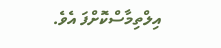އިލްތިމާސްކޮށްފަ އެވެ.